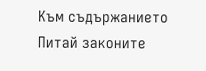Към съдържанието
Питай законите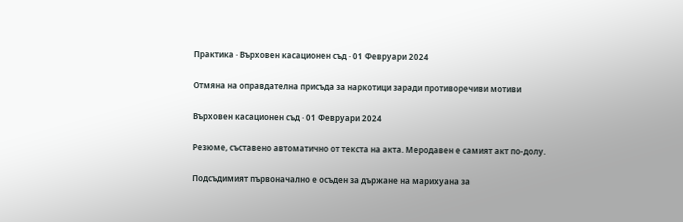Практика · Върховен касационен съд · 01 Февруари 2024

Отмяна на оправдателна присъда за наркотици заради противоречиви мотиви

Върховен касационен съд · 01 Февруари 2024

Резюме, съставено автоматично от текста на акта. Меродавен е самият акт по-долу.

Подсъдимият първоначално е осъден за държане на марихуана за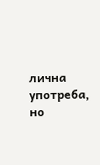лична употреба, но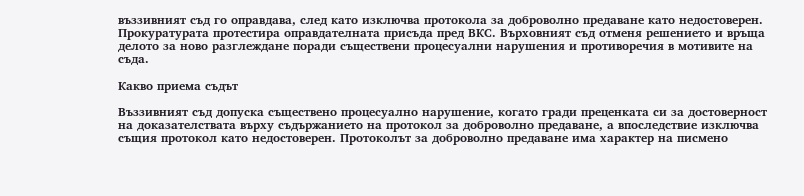въззивният съд го оправдава, след като изключва протокола за доброволно предаване като недостоверен. Прокуратурата протестира оправдателната присъда пред ВКС. Върховният съд отменя решението и връща делото за ново разглеждане поради съществени процесуални нарушения и противоречия в мотивите на съда.

Какво приема съдът

Въззивният съд допуска съществено процесуално нарушение, когато гради преценката си за достоверност на доказателствата върху съдържанието на протокол за доброволно предаване, а впоследствие изключва същия протокол като недостоверен. Протоколът за доброволно предаване има характер на писмено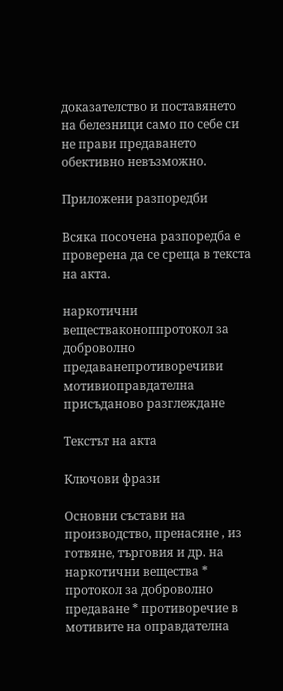доказателство и поставянето на белезници само по себе си не прави предаването обективно невъзможно.

Приложени разпоредби

Всяка посочена разпоредба е проверена да се среща в текста на акта.

наркотични веществаконоппротокол за доброволно предаванепротиворечиви мотивиоправдателна присъданово разглеждане

Текстът на акта

Ключови фрази

Основни състави на производство, пренасяне , из готвяне, търговия и др. на наркотични вещества * протокол за доброволно предаване * противоречие в мотивите на оправдателна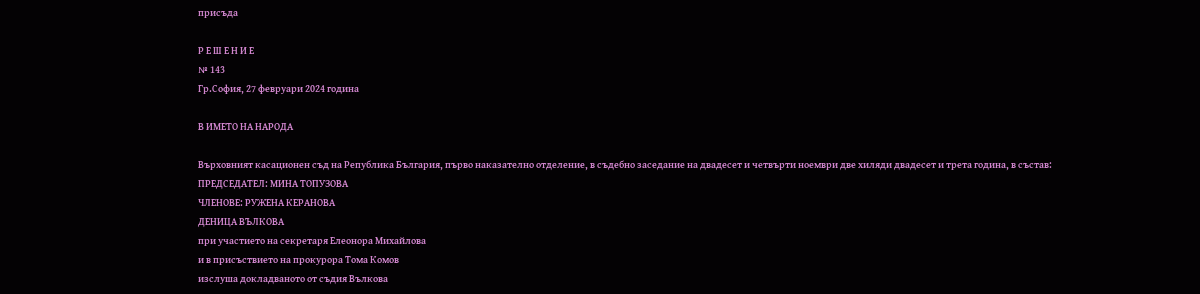присъда

Р Е Ш Е Н И Е
№ 143
Гр.София, 27 февруари 2024 година

В ИМЕТО НА НАРОДА

Върховният касационен съд на Република България, първо наказателно отделение, в съдебно заседание на двадесет и четвърти ноември две хиляди двадесет и трета година, в състав:
ПРЕДСЕДАТЕЛ: МИНА ТОПУЗОВА
ЧЛЕНОВЕ: РУЖЕНА КЕРАНОВА
ДЕНИЦА ВЪЛКОВА
при участието на секретаря Елеонора Михайлова
и в присъствието на прокурора Тома Комов
изслуша докладваното от съдия Вълкова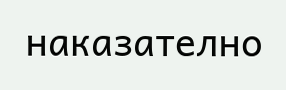наказателно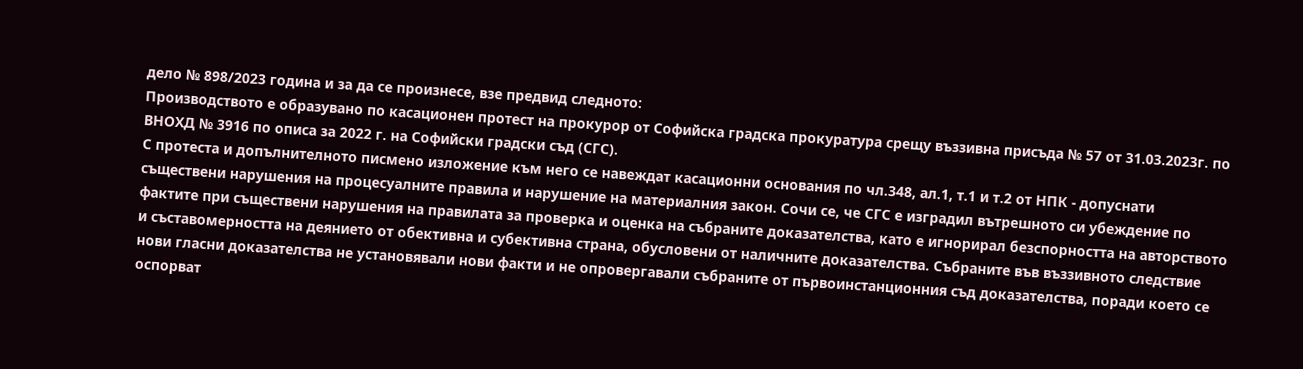дело № 898/2023 година и за да се произнесе, взе предвид следното:
Производството е образувано по касационен протест на прокурор от Софийска градска прокуратура срещу въззивна присъда № 57 от 31.03.2023г. по ВНОХД № 3916 по описа за 2022 г. на Софийски градски съд (СГС).
С протеста и допълнителното писмено изложение към него се навеждат касационни основания по чл.348, ал.1, т.1 и т.2 от НПК - допуснати съществени нарушения на процесуалните правила и нарушение на материалния закон. Сочи се, че СГС е изградил вътрешното си убеждение по фактите при съществени нарушения на правилата за проверка и оценка на събраните доказателства, като е игнорирал безспорността на авторството и съставомерността на деянието от обективна и субективна страна, обусловени от наличните доказателства. Събраните във въззивното следствие нови гласни доказателства не установявали нови факти и не опровергавали събраните от първоинстанционния съд доказателства, поради което се оспорват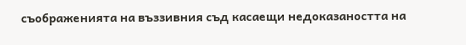съображенията на въззивния съд касаещи недоказаността на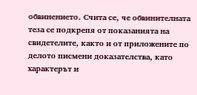обвинението. Счита се, че обвинителната теза се подкрепя от показанията на свидетелите, както и от приложените по делото писмени доказателства, като характерът и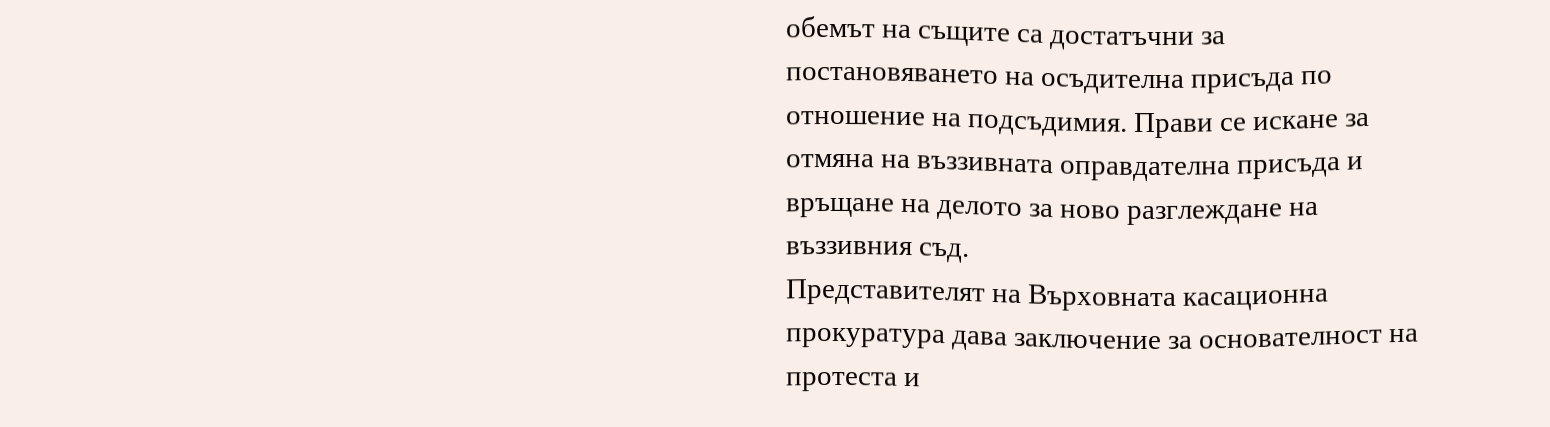обемът на същите са достатъчни за постановяването на осъдителна присъда по отношение на подсъдимия. Прави се искане за отмяна на въззивната оправдателна присъда и връщане на делото за ново разглеждане на въззивния съд.
Представителят на Върховната касационна прокуратура дава заключение за основателност на протеста и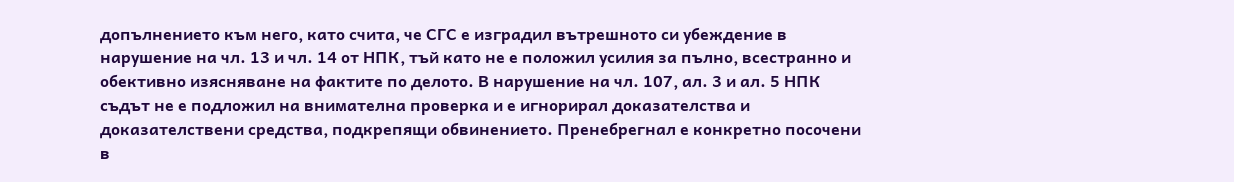допълнението към него, като счита, че СГС е изградил вътрешното си убеждение в нарушение на чл. 13 и чл. 14 от НПК, тъй като не е положил усилия за пълно, всестранно и обективно изясняване на фактите по делото. В нарушение на чл. 107, ал. 3 и ал. 5 НПК съдът не е подложил на внимателна проверка и е игнорирал доказателства и доказателствени средства, подкрепящи обвинението. Пренебрегнал е конкретно посочени в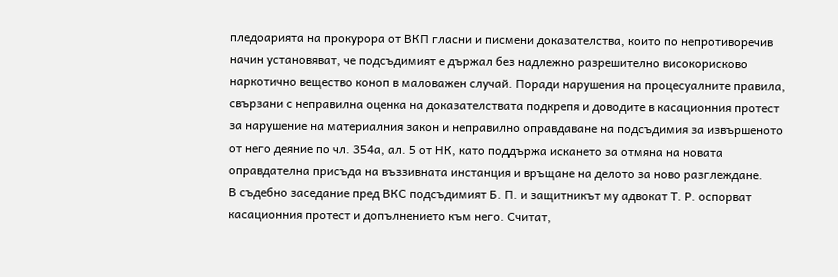пледоарията на прокурора от ВКП гласни и писмени доказателства, които по непротиворечив начин установяват, че подсъдимият е държал без надлежно разрешително високорисково наркотично вещество коноп в маловажен случай. Поради нарушения на процесуалните правила, свързани с неправилна оценка на доказателствата подкрепя и доводите в касационния протест за нарушение на материалния закон и неправилно оправдаване на подсъдимия за извършеното от него деяние по чл. 354а, ал. 5 от НК, като поддържа искането за отмяна на новата оправдателна присъда на въззивната инстанция и връщане на делото за ново разглеждане.
В съдебно заседание пред ВКС подсъдимият Б. П. и защитникът му адвокат Т. Р. оспорват касационния протест и допълнението към него. Считат,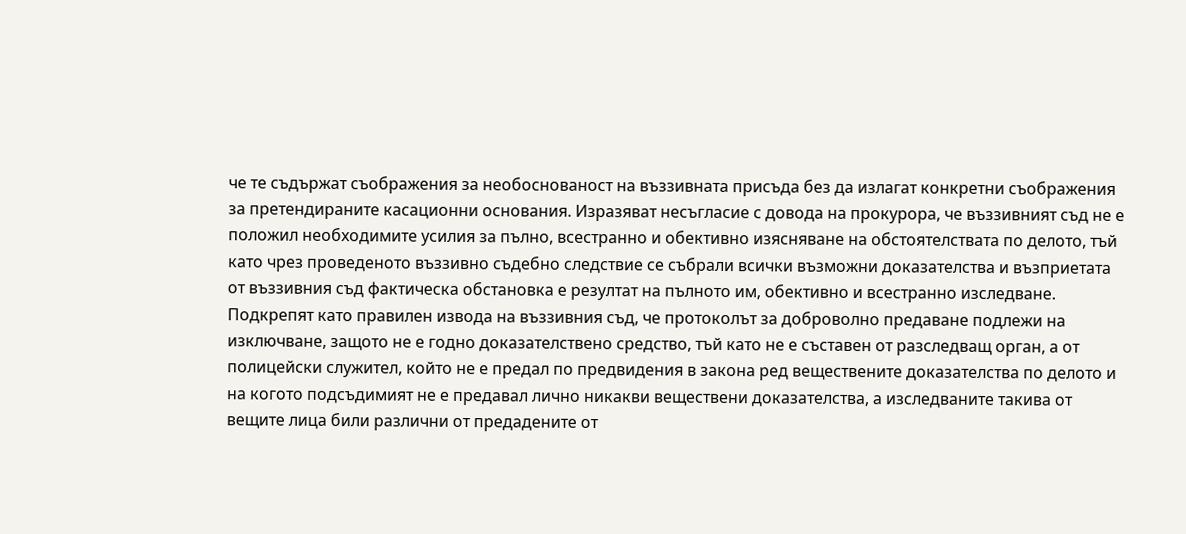че те съдържат съображения за необоснованост на въззивната присъда без да излагат конкретни съображения за претендираните касационни основания. Изразяват несъгласие с довода на прокурора, че въззивният съд не е положил необходимите усилия за пълно, всестранно и обективно изясняване на обстоятелствата по делото, тъй като чрез проведеното въззивно съдебно следствие се събрали всички възможни доказателства и възприетата от въззивния съд фактическа обстановка е резултат на пълното им, обективно и всестранно изследване. Подкрепят като правилен извода на въззивния съд, че протоколът за доброволно предаване подлежи на изключване, защото не е годно доказателствено средство, тъй като не е съставен от разследващ орган, а от полицейски служител, който не е предал по предвидения в закона ред веществените доказателства по делото и на когото подсъдимият не е предавал лично никакви веществени доказателства, а изследваните такива от вещите лица били различни от предадените от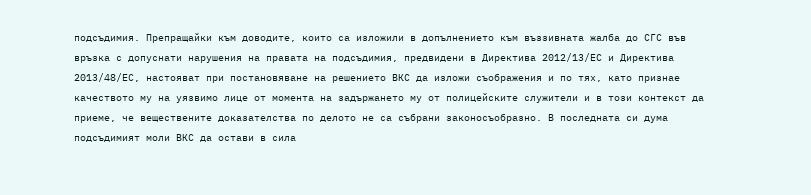подсъдимия. Препращайки към доводите, които са изложили в допълнението към въззивната жалба до СГС във връзка с допуснати нарушения на правата на подсъдимия, предвидени в Директива 2012/13/ЕС и Директива 2013/48/ЕС, настояват при постановяване на решението ВКС да изложи съображения и по тях, като признае качеството му на уязвимо лице от момента на задържането му от полицейските служители и в този контекст да приеме, че веществените доказателства по делото не са събрани законосъобразно. В последната си дума подсъдимият моли ВКС да остави в сила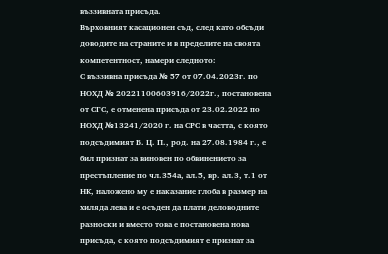въззивната присъда.
Върховният касационен съд, след като обсъди доводите на страните и в пределите на своята компетентност, намери следното:
С въззивна присъда № 57 от 07.04.2023г. по НОХД № 20221100603916/2022г., постановена от СГС, е отменена присъда от 23.02.2022 по НОХД №13241/2020 г. на СРС в частта, с която подсъдимият Б. Ц. П., род. на 27.08.1984 г., е бил признат за виновен по обвинението за престъпление по чл.354а, ал.5, вр. ал.3, т.1 от НК, наложено му е наказание глоба в размер на хиляда лева и е осъден да плати деловодните разноски и вместо това е постановена нова присъда, с която подсъдимият е признат за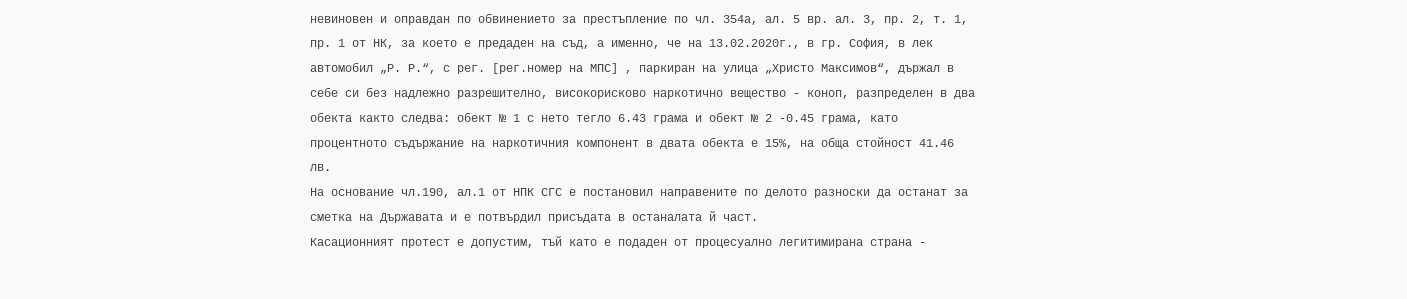невиновен и оправдан по обвинението за престъпление по чл. 354а, ал. 5 вр. ал. 3, пр. 2, т. 1, пр. 1 от НК, за което е предаден на съд, а именно, че на 13.02.2020г., в гр. София, в лек автомобил „Р. Р.“, с peг. [рег.номер на МПС] , паркиран на улица „Христо Максимов“, държал в себе си без надлежно разрешително, високорисково наркотично вещество - коноп, разпределен в два обекта както следва: обект № 1 с нето тегло 6.43 грама и обект № 2 -0.45 грама, като процентното съдържание на наркотичния компонент в двата обекта е 15%, на обща стойност 41.46 лв.
На основание чл.190, ал.1 от НПК СГС е постановил направените по делото разноски да останат за сметка на Държавата и е потвърдил присъдата в останалата й част.
Касационният протест е допустим, тъй като е подаден от процесуално легитимирана страна -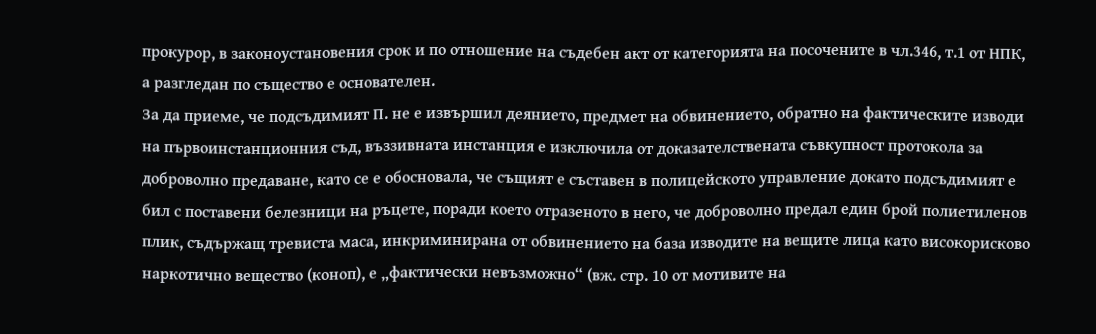прокурор, в законоустановения срок и по отношение на съдебен акт от категорията на посочените в чл.346, т.1 от НПК, а разгледан по същество е основателен.
За да приеме, че подсъдимият П. не е извършил деянието, предмет на обвинението, обратно на фактическите изводи на първоинстанционния съд, въззивната инстанция е изключила от доказателствената съвкупност протокола за доброволно предаване, като се е обосновала, че същият е съставен в полицейското управление докато подсъдимият е бил с поставени белезници на ръцете, поради което отразеното в него, че доброволно предал един брой полиетиленов плик, съдържащ тревиста маса, инкриминирана от обвинението на база изводите на вещите лица като високорисково наркотично вещество (коноп), е „фактически невъзможно“ (вж. стр. 10 от мотивите на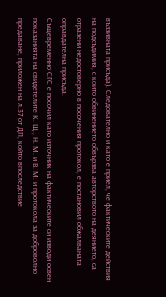въззивната присъда). Следователно и като е приел, че фактическите действия на подсъдимия, с които обвинението обвързва авторството на деянието, са отразени недостоверно в посочения протокол, е постановил обжалваната оправдателна присъда.
Същевременно СГС е посочил като източник на фактическите си изводи освен показанията на свидетелите К. Щ., Н. М. и В. М. и протокола за доброволно предаване, приложен на л.37 от ДП, който впоследствие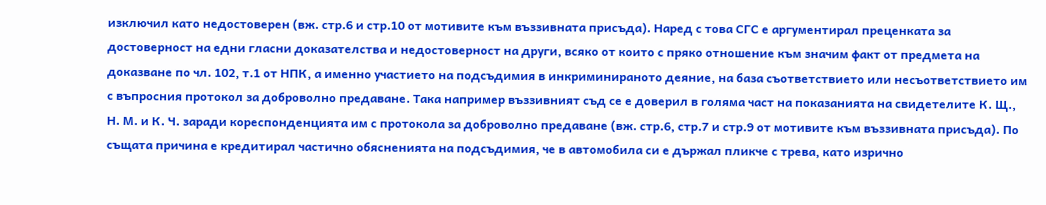изключил като недостоверен (вж. стр.6 и стр.10 от мотивите към въззивната присъда). Наред с това СГС е аргументирал преценката за достоверност на едни гласни доказателства и недостоверност на други, всяко от които с пряко отношение към значим факт от предмета на доказване по чл. 102, т.1 от НПК, а именно участието на подсъдимия в инкриминираното деяние, на база съответствието или несъответствието им с въпросния протокол за доброволно предаване. Така например въззивният съд се е доверил в голяма част на показанията на свидетелите К. Щ., Н. М. и К. Ч. заради кореспонденцията им с протокола за доброволно предаване (вж. стр.6, стр.7 и стр.9 от мотивите към въззивната присъда). По същата причина е кредитирал частично обясненията на подсъдимия, че в автомобила си е държал пликче с трева, като изрично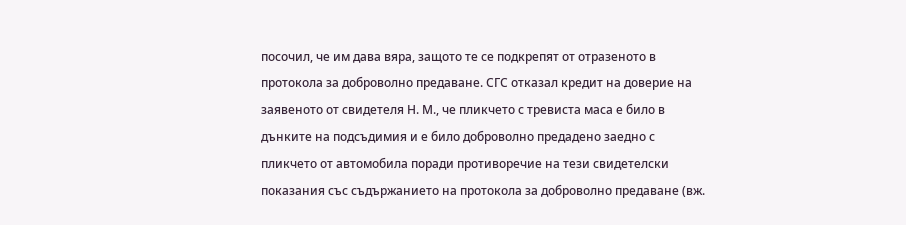посочил, че им дава вяра, защото те се подкрепят от отразеното в протокола за доброволно предаване. СГС отказал кредит на доверие на заявеното от свидетеля Н. М., че пликчето с тревиста маса е било в дънките на подсъдимия и е било доброволно предадено заедно с пликчето от автомобила поради противоречие на тези свидетелски показания със съдържанието на протокола за доброволно предаване (вж.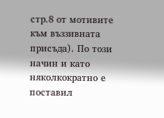стр.8 от мотивите към въззивната присъда). По този начин и като няколкократно е поставил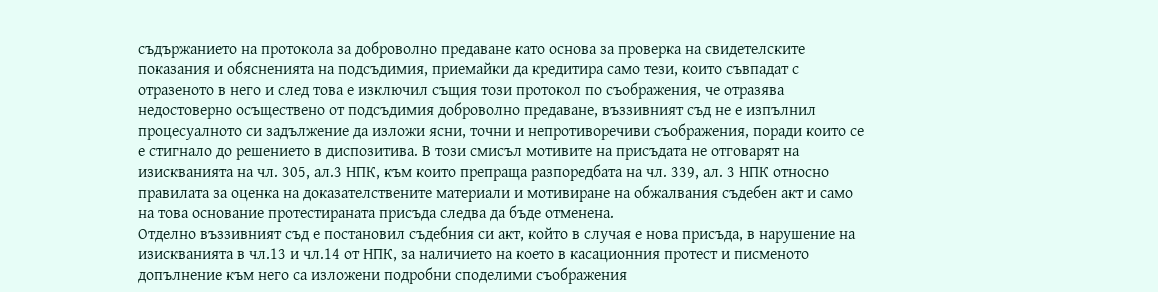съдържанието на протокола за доброволно предаване като основа за проверка на свидетелските показания и обясненията на подсъдимия, приемайки да кредитира само тези, които съвпадат с отразеното в него и след това е изключил същия този протокол по съображения, че отразява недостоверно осъществено от подсъдимия доброволно предаване, въззивният съд не е изпълнил процесуалното си задължение да изложи ясни, точни и непротиворечиви съображения, поради които се е стигнало до решението в диспозитива. В този смисъл мотивите на присъдата не отговарят на изискванията на чл. 305, ал.3 НПК, към които препраща разпоредбата на чл. 339, ал. 3 НПК относно правилата за оценка на доказателствените материали и мотивиране на обжалвания съдебен акт и само на това основание протестираната присъда следва да бъде отменена.
Отделно въззивният съд е постановил съдебния си акт, който в случая е нова присъда, в нарушение на изискванията в чл.13 и чл.14 от НПК, за наличието на което в касационния протест и писменото допълнение към него са изложени подробни споделими съображения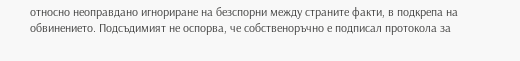относно неоправдано игнориране на безспорни между страните факти, в подкрепа на обвинението. Подсъдимият не оспорва, че собственоръчно е подписал протокола за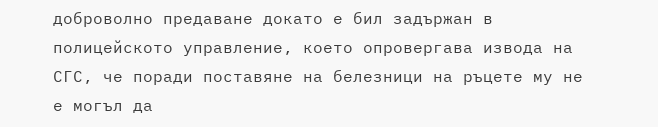доброволно предаване докато е бил задържан в полицейското управление, което опровергава извода на СГС, че поради поставяне на белезници на ръцете му не е могъл да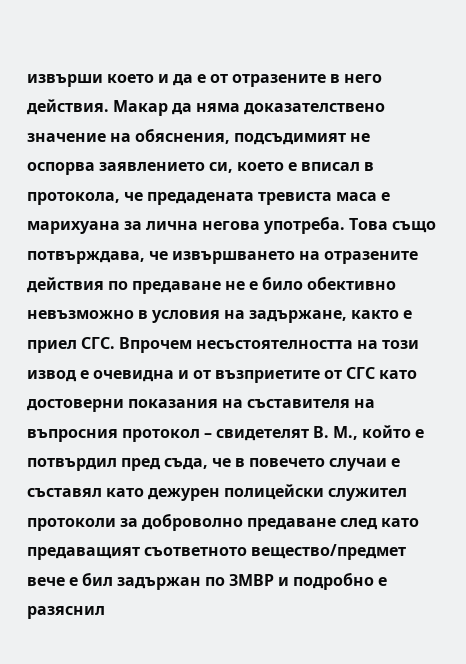извърши което и да е от отразените в него действия. Макар да няма доказателствено значение на обяснения, подсъдимият не оспорва заявлението си, което е вписал в протокола, че предадената тревиста маса е марихуана за лична негова употреба. Това също потвърждава, че извършването на отразените действия по предаване не е било обективно невъзможно в условия на задържане, както е приел СГС. Впрочем несъстоятелността на този извод е очевидна и от възприетите от СГС като достоверни показания на съставителя на въпросния протокол – свидетелят В. М., който е потвърдил пред съда, че в повечето случаи е съставял като дежурен полицейски служител протоколи за доброволно предаване след като предаващият съответното вещество/предмет вече е бил задържан по ЗМВР и подробно е разяснил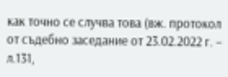как точно се случва това (вж. протокол от съдебно заседание от 23.02.2022 г. – л.131,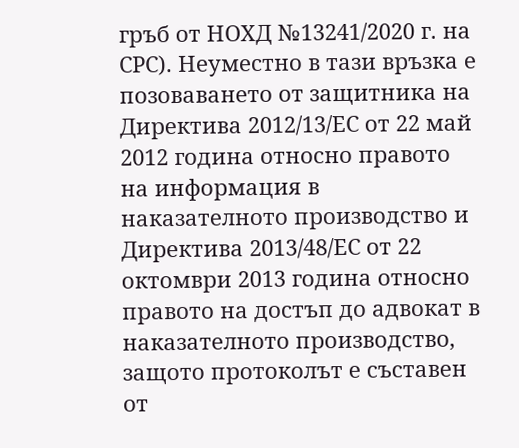гръб от НОХД №13241/2020 г. на СРС). Неуместно в тази връзка е позоваването от защитника на Директива 2012/13/ЕС от 22 май 2012 година относно правото на информация в наказателното производство и Директива 2013/48/ЕС от 22 октомври 2013 година относно правото на достъп до адвокат в наказателното производство, защото протоколът е съставен от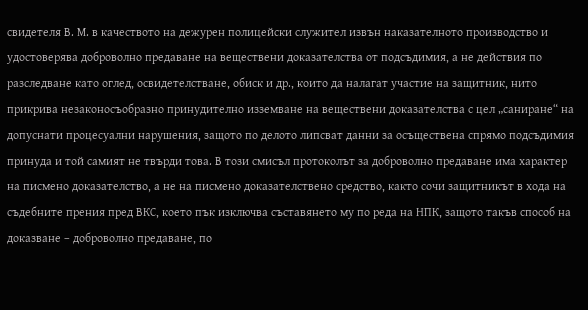свидетеля В. М. в качеството на дежурен полицейски служител извън наказателното производство и удостоверява доброволно предаване на веществени доказателства от подсъдимия, а не действия по разследване като оглед, освидетелстване, обиск и др., които да налагат участие на защитник, нито прикрива незаконосъобразно принудително изземване на веществени доказателства с цел „саниране“ на допуснати процесуални нарушения, защото по делото липсват данни за осъществена спрямо подсъдимия принуда и той самият не твърди това. В този смисъл протоколът за доброволно предаване има характер на писмено доказателство, а не на писмено доказателствено средство, както сочи защитникът в хода на съдебните прения пред ВКС, което пък изключва съставянето му по реда на НПК, защото такъв способ на доказване – доброволно предаване, по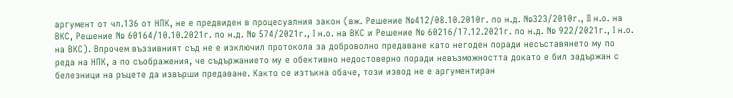аргумент от чл.136 от НПК, не е предвиден в процесуалния закон (вж. Решение №412/08.10.2010г. по н.д. №323/2010г., ІІ н.о. на ВКС, Решение № 60164/10.10.2021г. по н.д. № 574/2021г., І н.о. на ВКС и Решение № 60216/17.12.2021г. по н.д. № 922/2021г., І н.о. на ВКС). Впрочем въззивният съд не е изключил протокола за доброволно предаване като негоден поради несъставянето му по реда на НПК, а по съображения, че съдържанието му е обективно недостоверно поради невъзможността докато е бил задържан с белезници на ръцете да извърши предаване. Както се изтъкна обаче, този извод не е аргументиран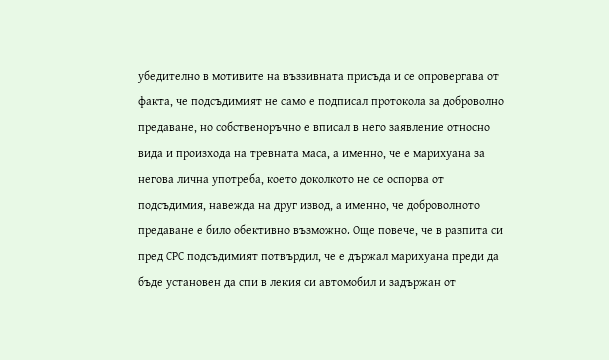убедително в мотивите на въззивната присъда и се опровергава от факта, че подсъдимият не само е подписал протокола за доброволно предаване, но собственоръчно е вписал в него заявление относно вида и произхода на тревната маса, а именно, че е марихуана за негова лична употреба, което доколкото не се оспорва от подсъдимия, навежда на друг извод, а именно, че доброволното предаване е било обективно възможно. Още повече, че в разпита си пред СРС подсъдимият потвърдил, че е държал марихуана преди да бъде установен да спи в лекия си автомобил и задържан от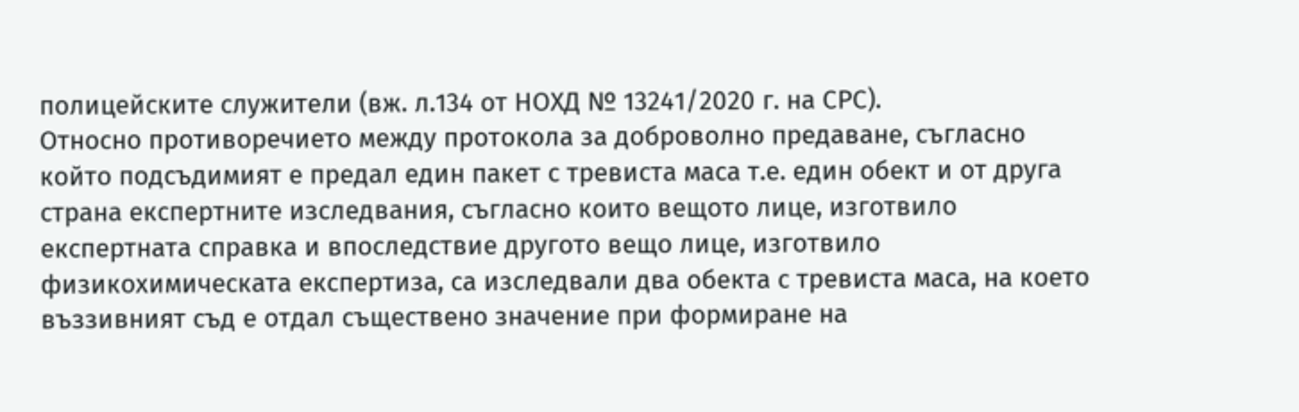полицейските служители (вж. л.134 от НОХД № 13241/2020 г. на СРС).
Относно противоречието между протокола за доброволно предаване, съгласно който подсъдимият е предал един пакет с тревиста маса т.е. един обект и от друга страна експертните изследвания, съгласно които вещото лице, изготвило експертната справка и впоследствие другото вещо лице, изготвило физикохимическата експертиза, са изследвали два обекта с тревиста маса, на което въззивният съд е отдал съществено значение при формиране на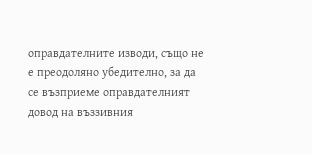оправдателните изводи, също не е преодоляно убедително, за да се възприеме оправдателният довод на въззивния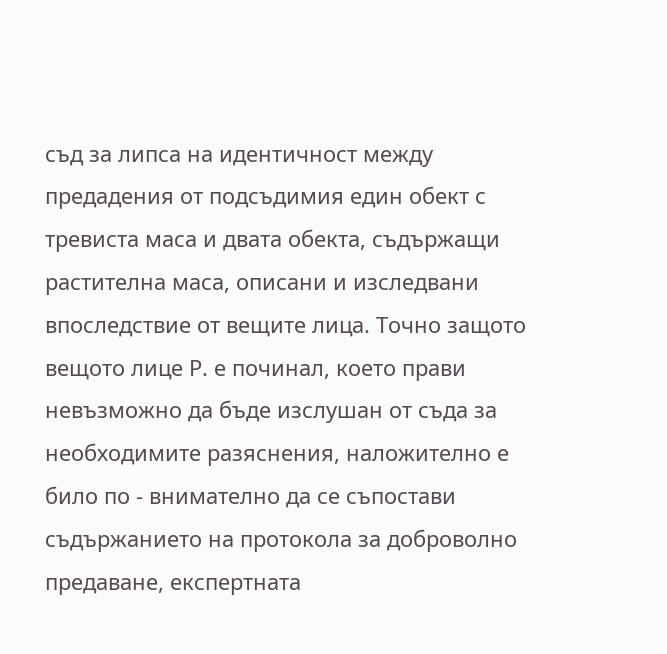съд за липса на идентичност между предадения от подсъдимия един обект с тревиста маса и двата обекта, съдържащи растителна маса, описани и изследвани впоследствие от вещите лица. Точно защото вещото лице Р. е починал, което прави невъзможно да бъде изслушан от съда за необходимите разяснения, наложително е било по - внимателно да се съпостави съдържанието на протокола за доброволно предаване, експертната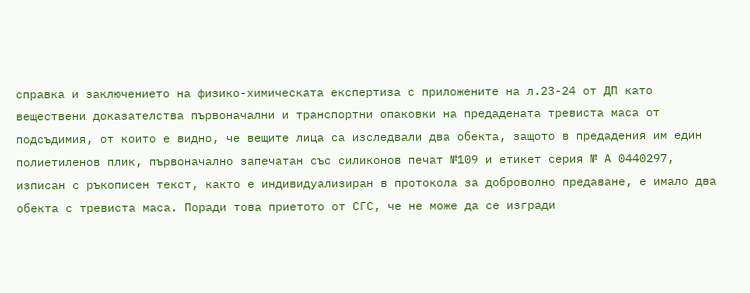справка и заключението на физико-химическата експертиза с приложените на л.23-24 от ДП като веществени доказателства първоначални и транспортни опаковки на предадената тревиста маса от подсъдимия, от които е видно, че вещите лица са изследвали два обекта, защото в предадения им един полиетиленов плик, първоначално запечатан със силиконов печат №109 и етикет серия № А 0440297, изписан с ръкописен текст, както е индивидуализиран в протокола за доброволно предаване, е имало два обекта с тревиста маса. Поради това приетото от СГС, че не може да се изгради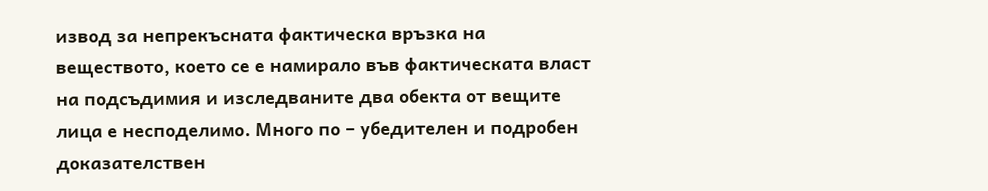извод за непрекъсната фактическа връзка на веществото, което се е намирало във фактическата власт на подсъдимия и изследваните два обекта от вещите лица е несподелимо. Много по – убедителен и подробен доказателствен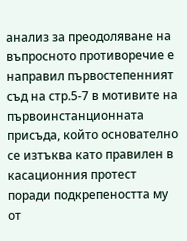анализ за преодоляване на въпросното противоречие е направил първостепенният съд на стр.5-7 в мотивите на първоинстанционната присъда, който основателно се изтъква като правилен в касационния протест поради подкрепеността му от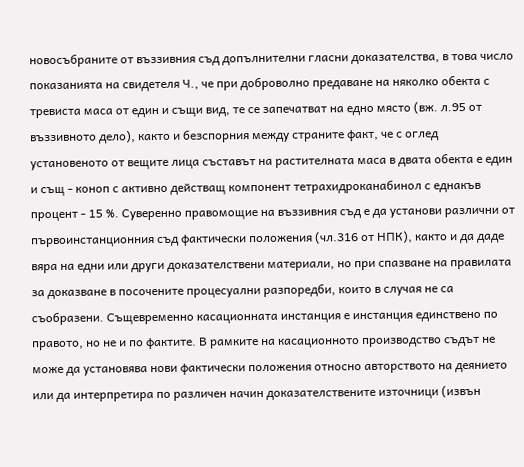новосъбраните от въззивния съд допълнителни гласни доказателства, в това число показанията на свидетеля Ч., че при доброволно предаване на няколко обекта с тревиста маса от един и същи вид, те се запечатват на едно място (вж. л.95 от въззивното дело), както и безспорния между страните факт, че с оглед установеното от вещите лица съставът на растителната маса в двата обекта е един и същ - коноп с активно действащ компонент тетрахидроканабинол с еднакъв процент - 15 %. Суверенно правомощие на въззивния съд е да установи различни от първоинстанционния съд фактически положения (чл.316 от НПК), както и да даде вяра на едни или други доказателствени материали, но при спазване на правилата за доказване в посочените процесуални разпоредби, които в случая не са съобразени. Същевременно касационната инстанция е инстанция единствено по правото, но не и по фактите. В рамките на касационното производство съдът не може да установява нови фактически положения относно авторството на деянието или да интерпретира по различен начин доказателствените източници (извън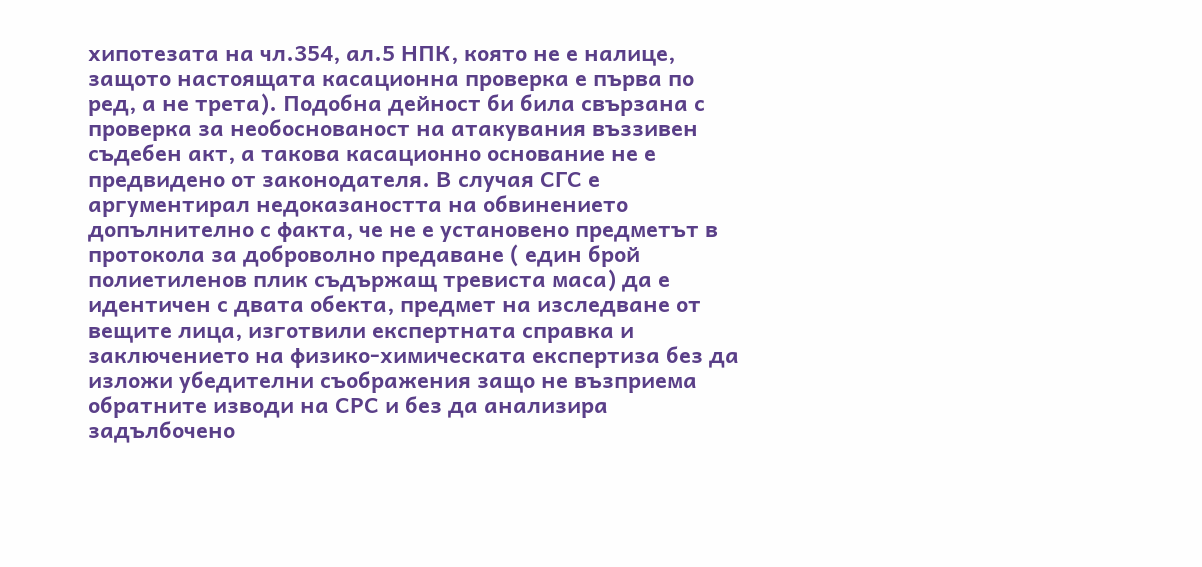хипотезата на чл.354, ал.5 НПК, която не е налице, защото настоящата касационна проверка е първа по ред, а не трета). Подобна дейност би била свързана с проверка за необоснованост на атакувания въззивен съдебен акт, а такова касационно основание не е предвидено от законодателя. В случая СГС е аргументирал недоказаността на обвинението допълнително с факта, че не е установено предметът в протокола за доброволно предаване ( един брой полиетиленов плик съдържащ тревиста маса) да е идентичен с двата обекта, предмет на изследване от вещите лица, изготвили експертната справка и заключението на физико-химическата експертиза без да изложи убедителни съображения защо не възприема обратните изводи на СРС и без да анализира задълбочено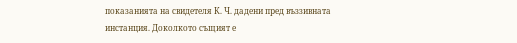показанията на свидетеля К. Ч. дадени пред въззивната инстанция. Доколкото същият е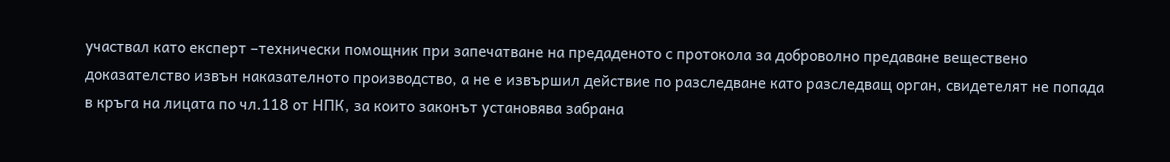участвал като експерт –технически помощник при запечатване на предаденото с протокола за доброволно предаване веществено доказателство извън наказателното производство, а не е извършил действие по разследване като разследващ орган, свидетелят не попада в кръга на лицата по чл.118 от НПК, за които законът установява забрана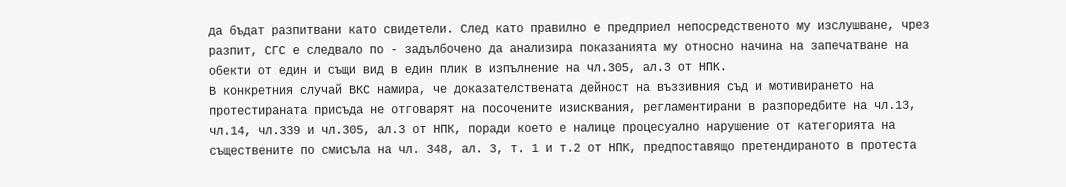да бъдат разпитвани като свидетели. След като правилно е предприел непосредственото му изслушване, чрез разпит, СГС е следвало по - задълбочено да анализира показанията му относно начина на запечатване на обекти от един и същи вид в един плик в изпълнение на чл.305, ал.3 от НПК.
В конкретния случай ВКС намира, че доказателствената дейност на въззивния съд и мотивирането на протестираната присъда не отговарят на посочените изисквания, регламентирани в разпоредбите на чл.13, чл.14, чл.339 и чл.305, ал.3 от НПК, поради което е налице процесуално нарушение от категорията на съществените по смисъла на чл. 348, ал. 3, т. 1 и т.2 от НПК, предпоставящо претендираното в протеста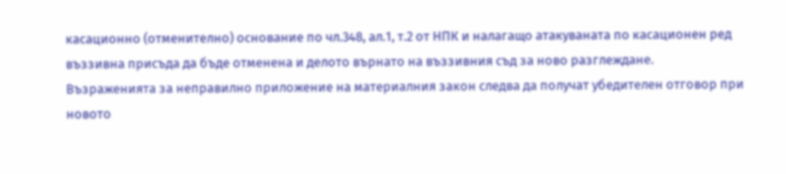касационно (отменително) основание по чл.348, ал.1, т.2 от НПК и налагащо атакуваната по касационен ред въззивна присъда да бъде отменена и делото върнато на въззивния съд за ново разглеждане.
Възраженията за неправилно приложение на материалния закон следва да получат убедителен отговор при новото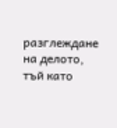разглеждане на делото, тъй като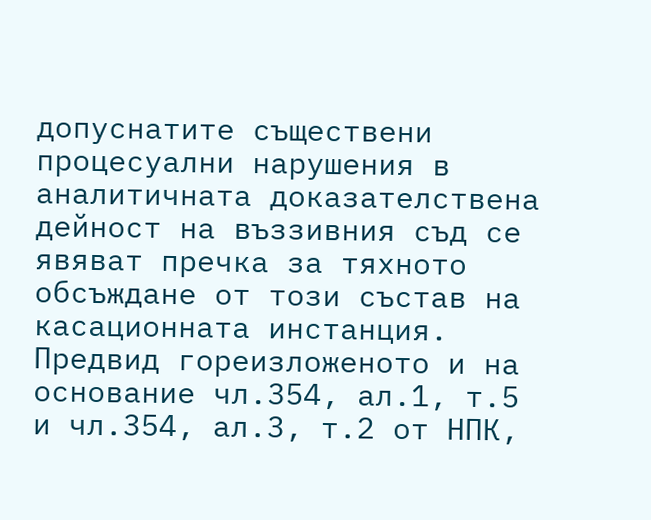допуснатите съществени процесуални нарушения в аналитичната доказателствена дейност на въззивния съд се явяват пречка за тяхното обсъждане от този състав на касационната инстанция.
Предвид гореизложеното и на основание чл.354, ал.1, т.5 и чл.354, ал.3, т.2 от НПК,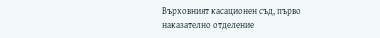Върховният касационен съд, първо наказателно отделение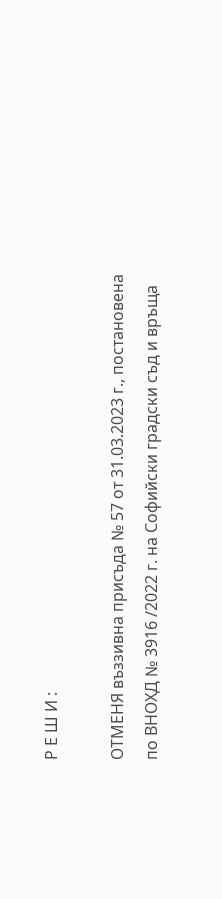Р Е Ш И :

ОТМЕНЯ въззивна присъда № 57 от 31.03.2023 г., постановена по ВНОХД № 3916 /2022 г. на Софийски градски съд и връща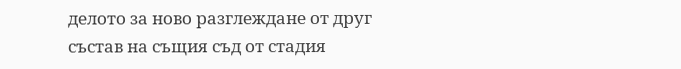делото за ново разглеждане от друг състав на същия съд от стадия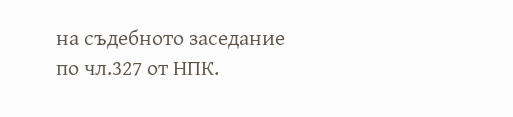на съдебното заседание по чл.327 от НПК.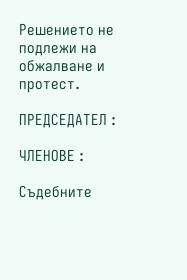Решението не подлежи на обжалване и протест.

ПРЕДСЕДАТЕЛ :

ЧЛЕНОВЕ :

Съдебните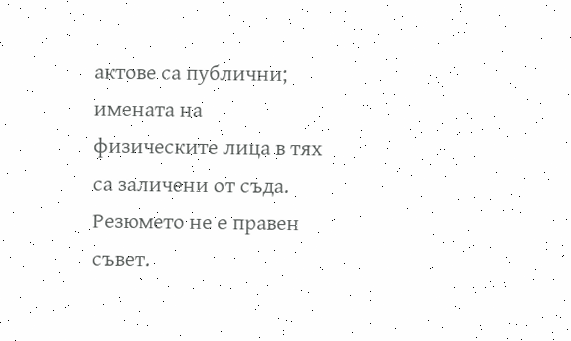актове са публични; имената на физическите лица в тях са заличени от съда. Резюмето не е правен съвет.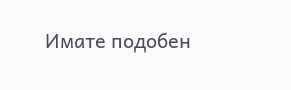Имате подобен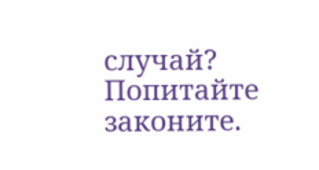случай? Попитайте законите.